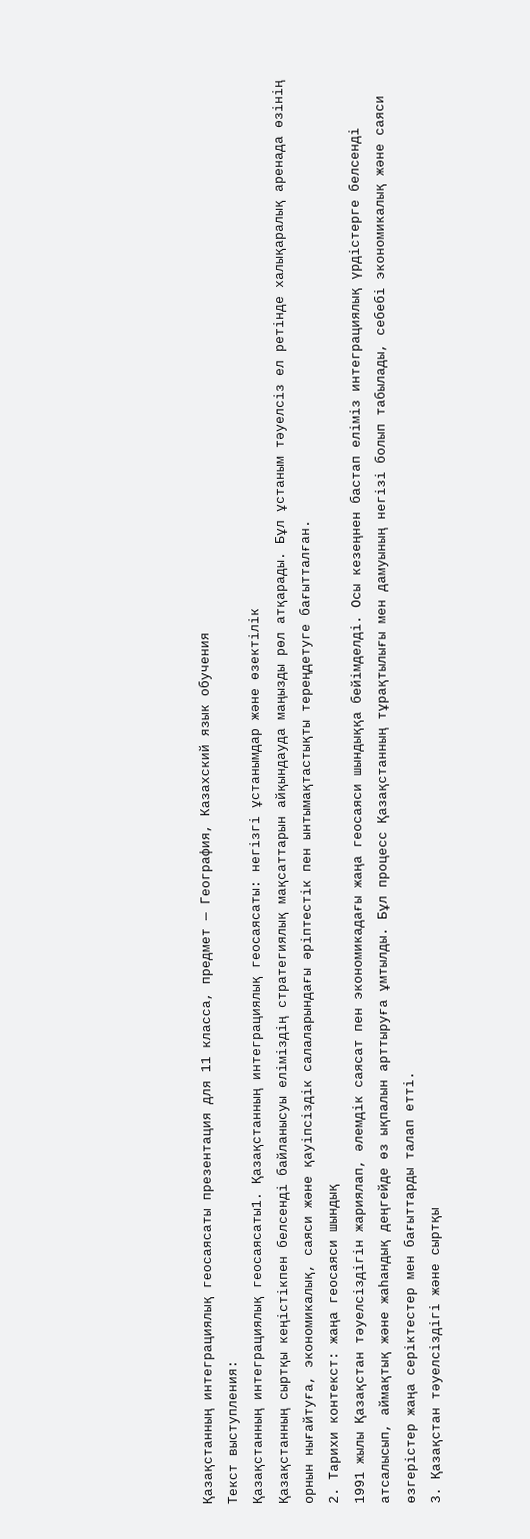Қазақстанның интеграциялық геосаясаты презентация для 11 класса, предмет — География, Казахский язык обучения
Текст выступления:
Қазақстанның интеграциялық геосаясаты1. Қазақстанның интеграциялық геосаясаты: негізгі ұстанымдар және өзектілік
Қазақстанның сыртқы кеңістікпен белсенді байланысуы еліміздің стратегиялық мақсаттарын айқындауда маңызды рөл атқарады. Бұл ұстаным тәуелсіз ел ретінде халықаралық аренада өзінің орнын нығайтуға, экономикалық, саяси және қауіпсіздік салаларындағы әріптестік пен ынтымақтастықты тереңдетуге бағытталған.
2. Тарихи контекст: жаңа геосаяси шындық
1991 жылы Қазақстан тәуелсіздігін жариялап, әлемдік саясат пен экономикадағы жаңа геосаяси шындыққа бейімделді. Осы кезеңнен бастап еліміз интеграциялық үрдістерге белсенді атсалысып, аймақтық және жаһандық деңгейде өз ықпалын арттыруға ұмтылды. Бұл процесс Қазақстанның тұрақтылығы мен дамуының негізі болып табылады, себебі экономикалық және саяси өзгерістер жаңа серіктестер мен бағыттарды талап етті.
3. Қазақстан тәуелсіздігі және сыртқы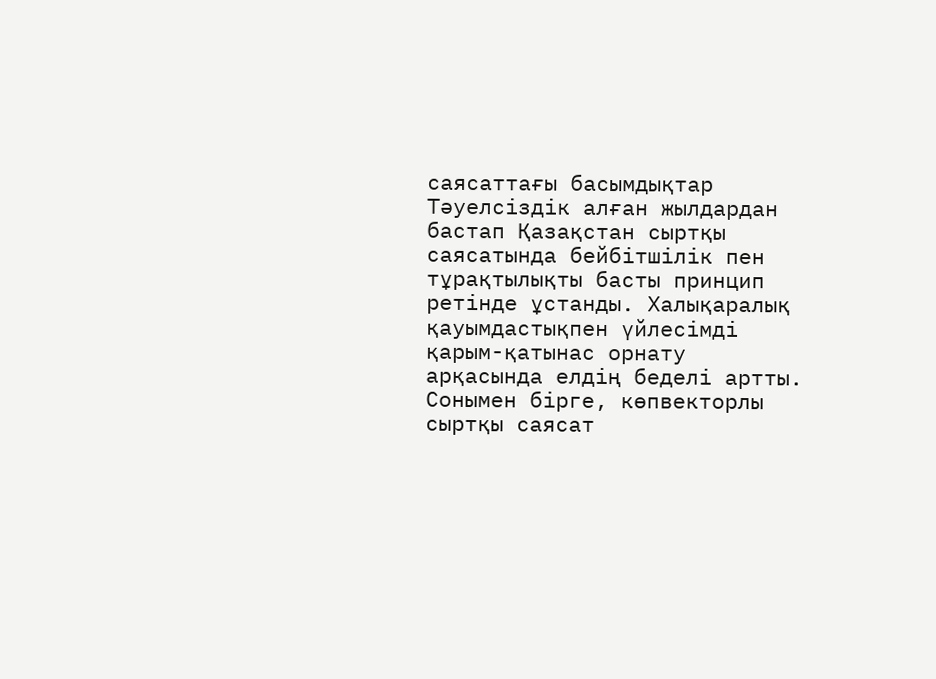саясаттағы басымдықтар
Тәуелсіздік алған жылдардан бастап Қазақстан сыртқы саясатында бейбітшілік пен тұрақтылықты басты принцип ретінде ұстанды. Халықаралық қауымдастықпен үйлесімді қарым-қатынас орнату арқасында елдің беделі артты. Сонымен бірге, көпвекторлы сыртқы саясат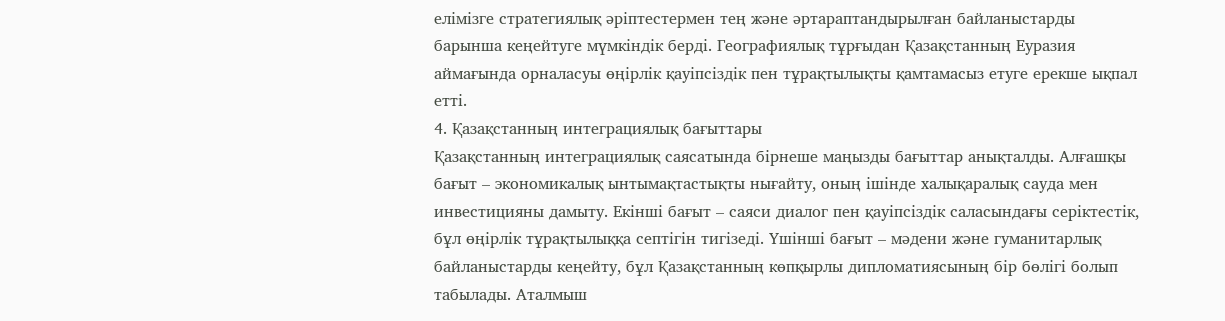елімізге стратегиялық әріптестермен тең және әртараптандырылған байланыстарды барынша кеңейтуге мүмкіндік берді. Географиялық тұрғыдан Қазақстанның Еуразия аймағында орналасуы өңірлік қауіпсіздік пен тұрақтылықты қамтамасыз етуге ерекше ықпал етті.
4. Қазақстанның интеграциялық бағыттары
Қазақстанның интеграциялық саясатында бірнеше маңызды бағыттар анықталды. Алғашқы бағыт – экономикалық ынтымақтастықты нығайту, оның ішінде халықаралық сауда мен инвестицияны дамыту. Екінші бағыт – саяси диалог пен қауіпсіздік саласындағы серіктестік, бұл өңірлік тұрақтылыққа септігін тигізеді. Үшінші бағыт – мәдени және гуманитарлық байланыстарды кеңейту, бұл Қазақстанның көпқырлы дипломатиясының бір бөлігі болып табылады. Аталмыш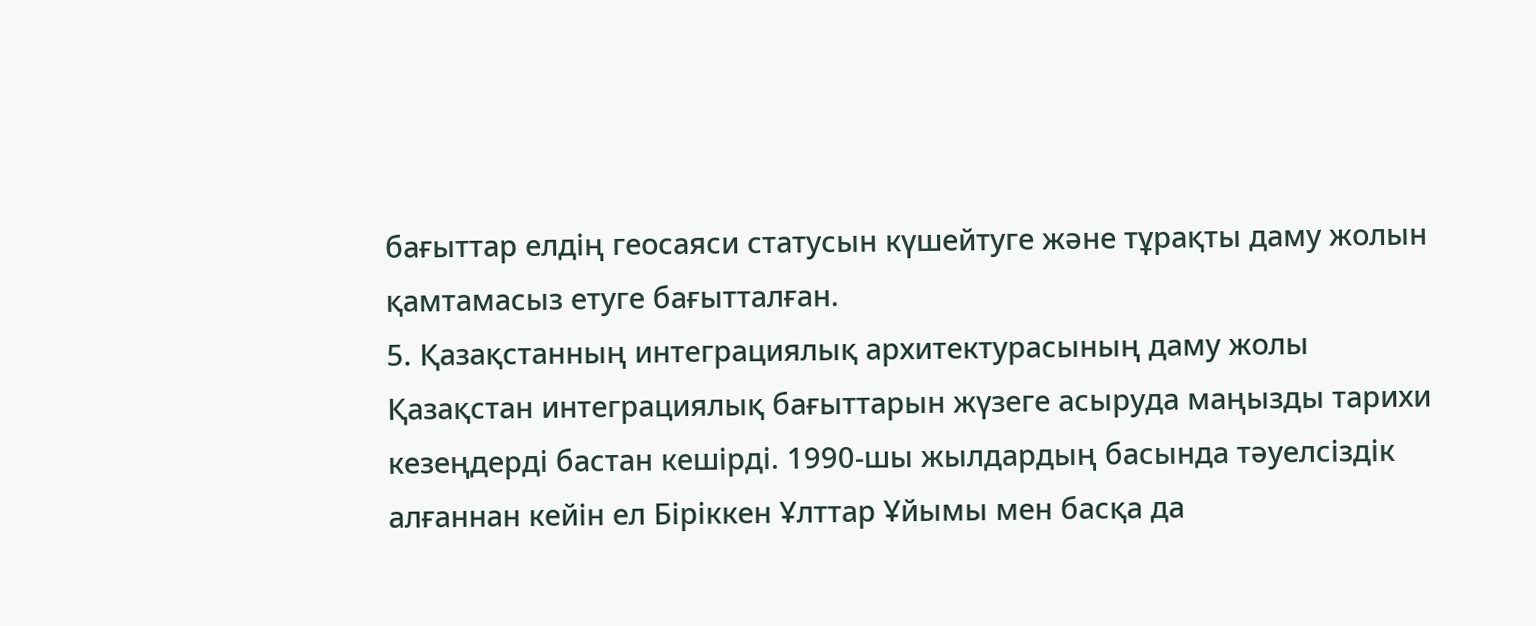бағыттар елдің геосаяси статусын күшейтуге және тұрақты даму жолын қамтамасыз етуге бағытталған.
5. Қазақстанның интеграциялық архитектурасының даму жолы
Қазақстан интеграциялық бағыттарын жүзеге асыруда маңызды тарихи кезеңдерді бастан кешірді. 1990-шы жылдардың басында тәуелсіздік алғаннан кейін ел Біріккен Ұлттар Ұйымы мен басқа да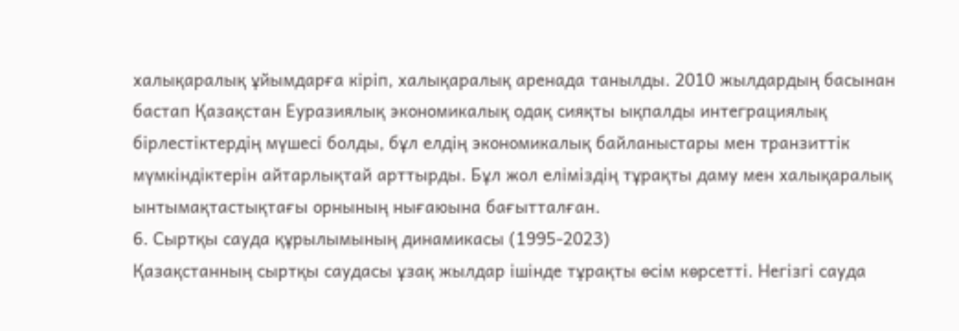халықаралық ұйымдарға кіріп, халықаралық аренада танылды. 2010 жылдардың басынан бастап Қазақстан Еуразиялық экономикалық одақ сияқты ықпалды интеграциялық бірлестіктердің мүшесі болды, бұл елдің экономикалық байланыстары мен транзиттік мүмкіндіктерін айтарлықтай арттырды. Бұл жол еліміздің тұрақты даму мен халықаралық ынтымақтастықтағы орнының нығаюына бағытталған.
6. Сыртқы сауда құрылымының динамикасы (1995-2023)
Қазақстанның сыртқы саудасы ұзақ жылдар ішінде тұрақты өсім көрсетті. Негізгі сауда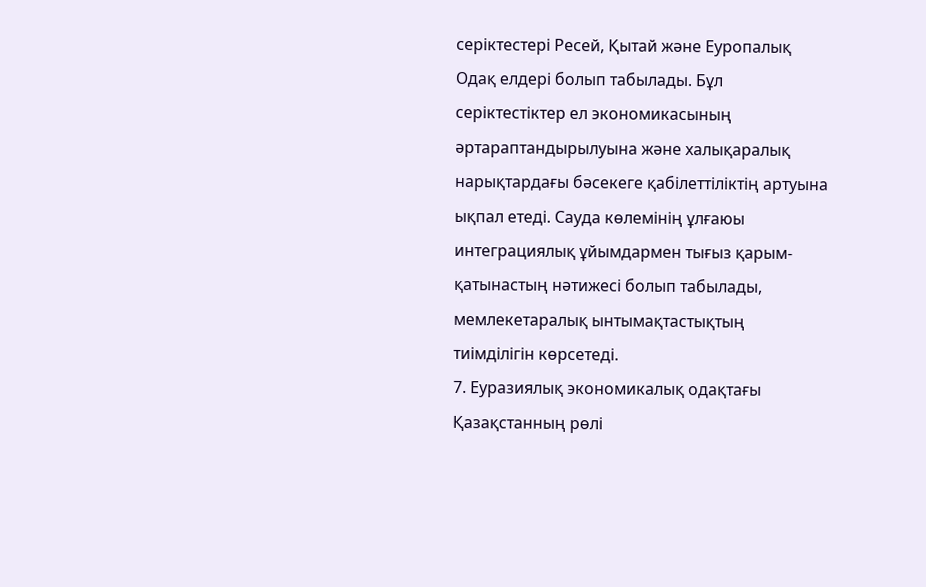серіктестері Ресей, Қытай және Еуропалық Одақ елдері болып табылады. Бұл серіктестіктер ел экономикасының әртараптандырылуына және халықаралық нарықтардағы бәсекеге қабілеттіліктің артуына ықпал етеді. Сауда көлемінің ұлғаюы интеграциялық ұйымдармен тығыз қарым-қатынастың нәтижесі болып табылады, мемлекетаралық ынтымақтастықтың тиімділігін көрсетеді.
7. Еуразиялық экономикалық одақтағы Қазақстанның рөлі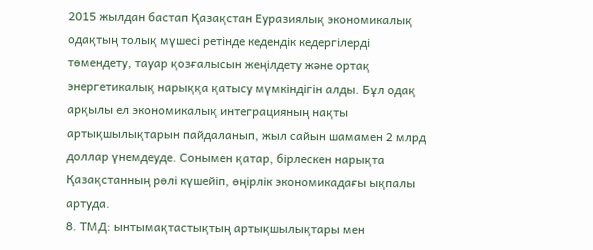2015 жылдан бастап Қазақстан Еуразиялық экономикалық одақтың толық мүшесі ретінде кедендік кедергілерді төмендету, тауар қозғалысын жеңілдету және ортақ энергетикалық нарыққа қатысу мүмкіндігін алды. Бұл одақ арқылы ел экономикалық интеграцияның нақты артықшылықтарын пайдаланып, жыл сайын шамамен 2 млрд доллар үнемдеуде. Сонымен қатар, бірлескен нарықта Қазақстанның рөлі күшейіп, өңірлік экономикадағы ықпалы артуда.
8. ТМД: ынтымақтастықтың артықшылықтары мен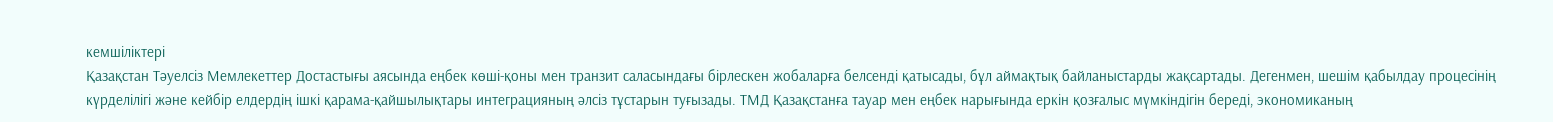кемшіліктері
Қазақстан Тәуелсіз Мемлекеттер Достастығы аясында еңбек көші-қоны мен транзит саласындағы бірлескен жобаларға белсенді қатысады, бұл аймақтық байланыстарды жақсартады. Дегенмен, шешім қабылдау процесінің күрделілігі және кейбір елдердің ішкі қарама-қайшылықтары интеграцияның әлсіз тұстарын туғызады. ТМД Қазақстанға тауар мен еңбек нарығында еркін қозғалыс мүмкіндігін береді, экономиканың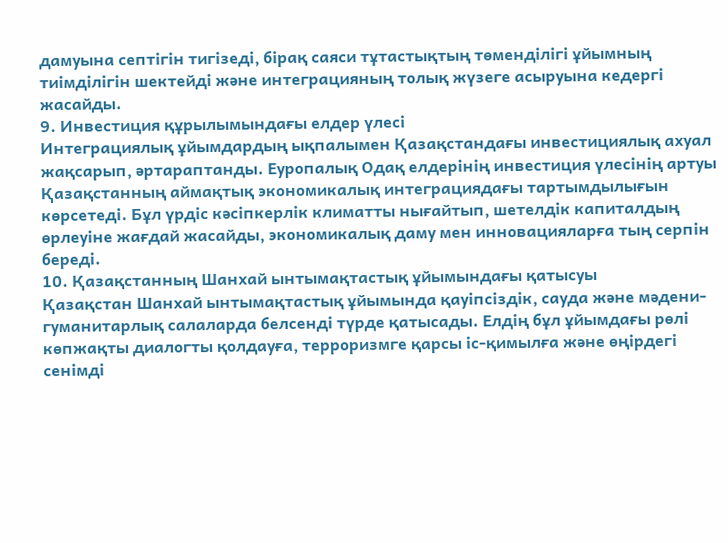дамуына септігін тигізеді, бірақ саяси тұтастықтың төменділігі ұйымның тиімділігін шектейді және интеграцияның толық жүзеге асыруына кедергі жасайды.
9. Инвестиция құрылымындағы елдер үлесі
Интеграциялық ұйымдардың ықпалымен Қазақстандағы инвестициялық ахуал жақсарып, әртараптанды. Еуропалық Одақ елдерінің инвестиция үлесінің артуы Қазақстанның аймақтық экономикалық интеграциядағы тартымдылығын көрсетеді. Бұл үрдіс кәсіпкерлік климатты нығайтып, шетелдік капиталдың өрлеуіне жағдай жасайды, экономикалық даму мен инновацияларға тың серпін береді.
10. Қазақстанның Шанхай ынтымақтастық ұйымындағы қатысуы
Қазақстан Шанхай ынтымақтастық ұйымында қауіпсіздік, сауда және мәдени-гуманитарлық салаларда белсенді түрде қатысады. Елдің бұл ұйымдағы рөлі көпжақты диалогты қолдауға, терроризмге қарсы іс-қимылға және өңірдегі сенімді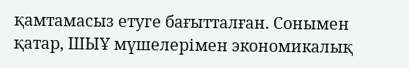қамтамасыз етуге бағытталған. Сонымен қатар, ШЫҰ мүшелерімен экономикалық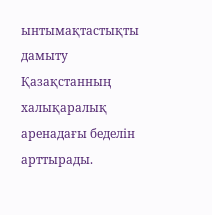ынтымақтастықты дамыту Қазақстанның халықаралық аренадағы беделін арттырады.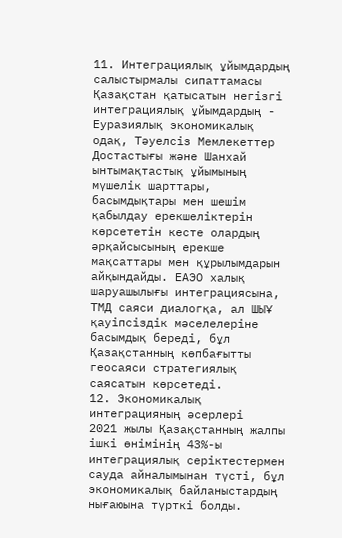11. Интеграциялық ұйымдардың салыстырмалы сипаттамасы
Қазақстан қатысатын негізгі интеграциялық ұйымдардың - Еуразиялық экономикалық одақ, Тәуелсіз Мемлекеттер Достастығы және Шанхай ынтымақтастық ұйымының мүшелік шарттары, басымдықтары мен шешім қабылдау ерекшеліктерін көрсететін кесте олардың әрқайсысының ерекше мақсаттары мен құрылымдарын айқындайды. ЕАЭО халық шаруашылығы интеграциясына, ТМД саяси диалогқа, ал ШЫҰ қауіпсіздік мәселелеріне басымдық береді, бұл Қазақстанның көпбағытты геосаяси стратегиялық саясатын көрсетеді.
12. Экономикалық интеграцияның әсерлері
2021 жылы Қазақстанның жалпы ішкі өнімінің 43%-ы интеграциялық серіктестермен сауда айналымынан түсті, бұл экономикалық байланыстардың нығаюына түрткі болды.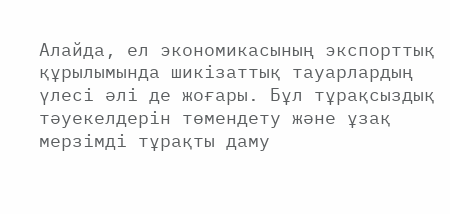Алайда, ел экономикасының экспорттық құрылымында шикізаттық тауарлардың үлесі әлі де жоғары. Бұл тұрақсыздық тәуекелдерін төмендету және ұзақ мерзімді тұрақты даму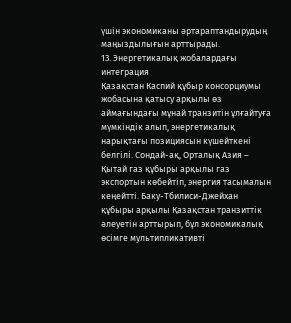үшін экономиканы әртараптандырудың маңыздылығын арттырады.
13. Энергетикалық жобалардағы интеграция
Қазақстан Каспий құбыр консорциумы жобасына қатысу арқылы өз аймағындағы мұнай транзитін ұлғайтуға мүмкіндік алып, энергетикалық нарықтағы позициясын күшейткені белгілі. Сондай-ақ, Орталық Азия – Қытай газ құбыры арқылы газ экспортын көбейтіп, энергия тасымалын кеңейтті. Баку-Тбилиси-Джейхан құбыры арқылы Қазақстан транзиттік әлеуетін арттырып, бұл экономикалық өсімге мультипликативті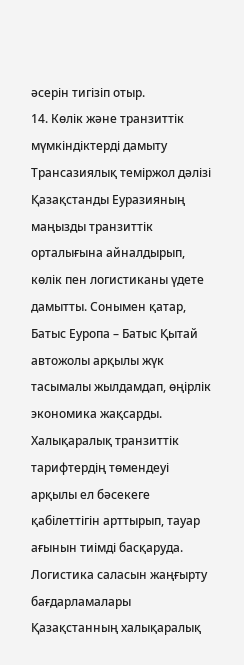әсерін тигізіп отыр.
14. Көлік және транзиттік мүмкіндіктерді дамыту
Трансазиялық теміржол дәлізі Қазақстанды Еуразияның маңызды транзиттік орталығына айналдырып, көлік пен логистиканы үдете дамытты. Сонымен қатар, Батыс Еуропа – Батыс Қытай автожолы арқылы жүк тасымалы жылдамдап, өңірлік экономика жақсарды. Халықаралық транзиттік тарифтердің төмендеуі арқылы ел бәсекеге қабілеттігін арттырып, тауар ағынын тиімді басқаруда. Логистика саласын жаңғырту бағдарламалары Қазақстанның халықаралық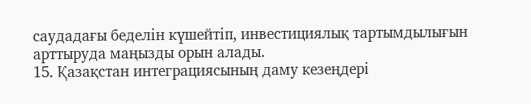саудадағы беделін күшейтіп, инвестициялық тартымдылығын арттыруда маңызды орын алады.
15. Қазақстан интеграциясының даму кезеңдері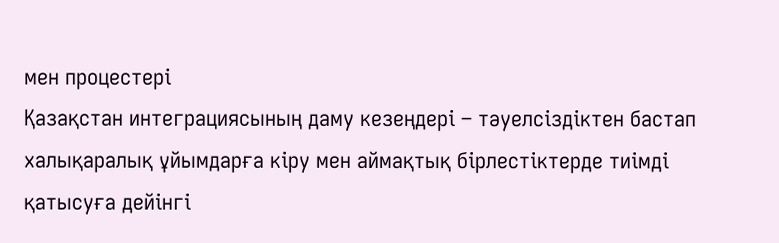мен процестері
Қазақстан интеграциясының даму кезеңдері – тәуелсіздіктен бастап халықаралық ұйымдарға кіру мен аймақтық бірлестіктерде тиімді қатысуға дейінгі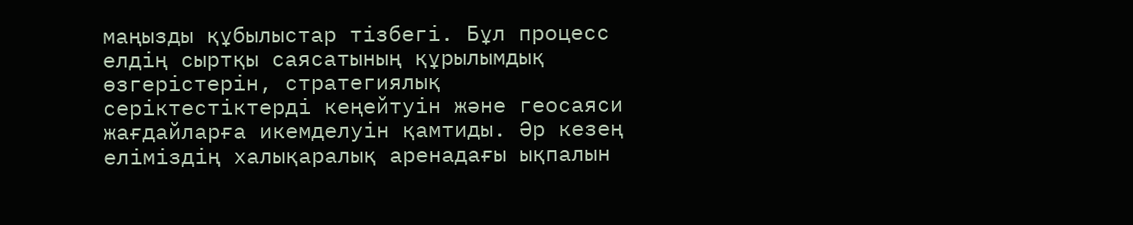маңызды құбылыстар тізбегі. Бұл процесс елдің сыртқы саясатының құрылымдық өзгерістерін, стратегиялық серіктестіктерді кеңейтуін және геосаяси жағдайларға икемделуін қамтиды. Әр кезең еліміздің халықаралық аренадағы ықпалын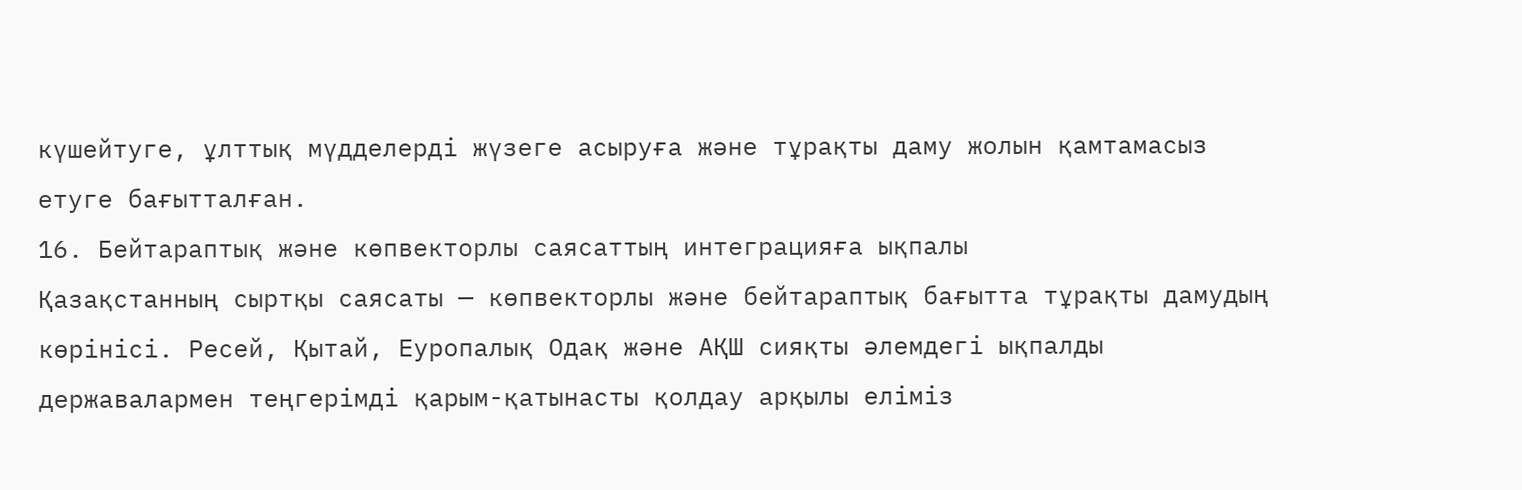күшейтуге, ұлттық мүдделерді жүзеге асыруға және тұрақты даму жолын қамтамасыз етуге бағытталған.
16. Бейтараптық және көпвекторлы саясаттың интеграцияға ықпалы
Қазақстанның сыртқы саясаты — көпвекторлы және бейтараптық бағытта тұрақты дамудың көрінісі. Ресей, Қытай, Еуропалық Одақ және АҚШ сияқты әлемдегі ықпалды державалармен теңгерімді қарым-қатынасты қолдау арқылы еліміз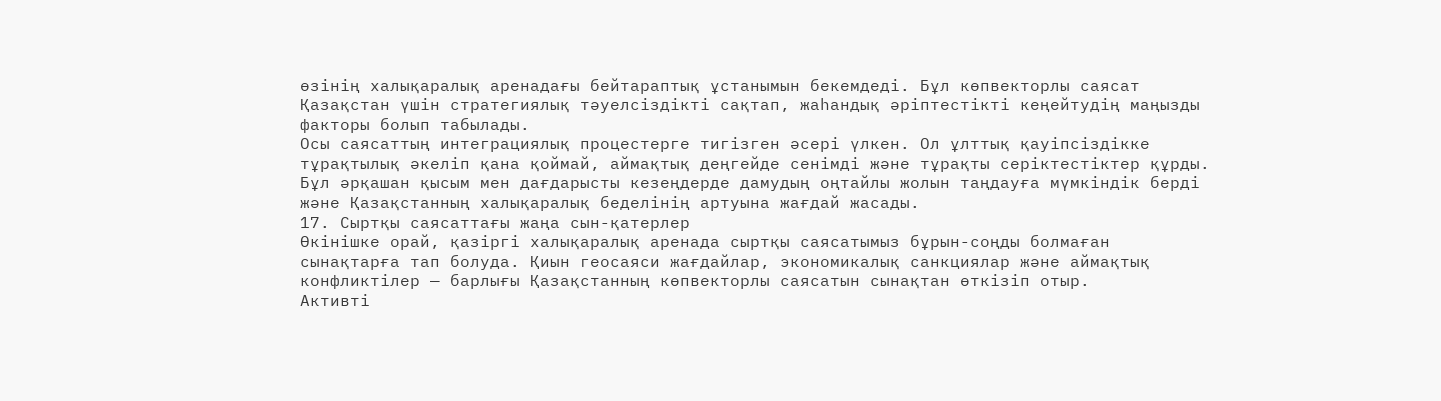өзінің халықаралық аренадағы бейтараптық ұстанымын бекемдеді. Бұл көпвекторлы саясат Қазақстан үшін стратегиялық тәуелсіздікті сақтап, жаһандық әріптестікті кеңейтудің маңызды факторы болып табылады.
Осы саясаттың интеграциялық процестерге тигізген әсері үлкен. Ол ұлттық қауіпсіздікке тұрақтылық әкеліп қана қоймай, аймақтық деңгейде сенімді және тұрақты серіктестіктер құрды. Бұл әрқашан қысым мен дағдарысты кезеңдерде дамудың оңтайлы жолын таңдауға мүмкіндік берді және Қазақстанның халықаралық беделінің артуына жағдай жасады.
17. Сыртқы саясаттағы жаңа сын-қатерлер
Өкінішке орай, қазіргі халықаралық аренада сыртқы саясатымыз бұрын-соңды болмаған сынақтарға тап болуда. Қиын геосаяси жағдайлар, экономикалық санкциялар және аймақтық конфликтілер — барлығы Қазақстанның көпвекторлы саясатын сынақтан өткізіп отыр.
Активті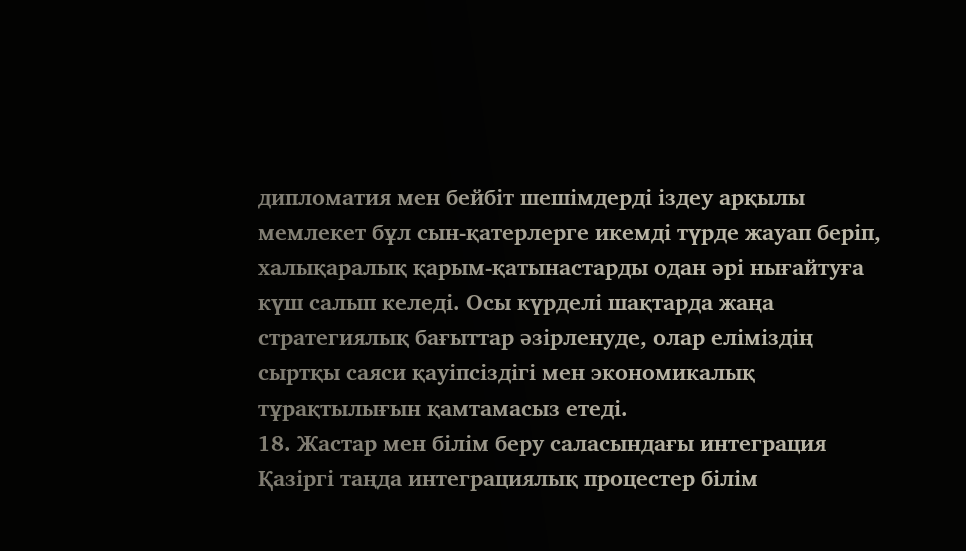дипломатия мен бейбіт шешімдерді іздеу арқылы мемлекет бұл сын-қатерлерге икемді түрде жауап беріп, халықаралық қарым-қатынастарды одан әрі нығайтуға күш салып келеді. Осы күрделі шақтарда жаңа стратегиялық бағыттар әзірленуде, олар еліміздің сыртқы саяси қауіпсіздігі мен экономикалық тұрақтылығын қамтамасыз етеді.
18. Жастар мен білім беру саласындағы интеграция
Қазіргі таңда интеграциялық процестер білім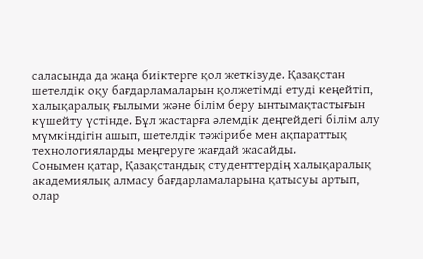саласында да жаңа биіктерге қол жеткізуде. Қазақстан шетелдік оқу бағдарламаларын қолжетімді етуді кеңейтіп, халықаралық ғылыми және білім беру ынтымақтастығын күшейту үстінде. Бұл жастарға әлемдік деңгейдегі білім алу мүмкіндігін ашып, шетелдік тәжірибе мен ақпараттық технологияларды меңгеруге жағдай жасайды.
Сонымен қатар, Қазақстандық студенттердің халықаралық академиялық алмасу бағдарламаларына қатысуы артып, олар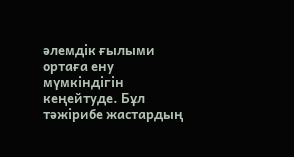әлемдік ғылыми ортаға ену мүмкіндігін кеңейтуде. Бұл тәжірибе жастардың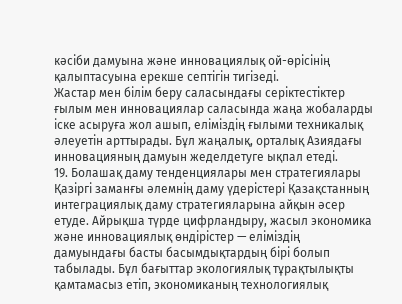кәсіби дамуына және инновациялық ой-өрісінің қалыптасуына ерекше септігін тигізеді.
Жастар мен білім беру саласындағы серіктестіктер ғылым мен инновациялар саласында жаңа жобаларды іске асыруға жол ашып, еліміздің ғылыми техникалық әлеуетін арттырады. Бұл жаңалық, орталық Азиядағы инновацияның дамуын жеделдетуге ықпал етеді.
19. Болашақ даму тенденциялары мен стратегиялары
Қазіргі заманғы әлемнің даму үдерістері Қазақстанның интеграциялық даму стратегияларына айқын әсер етуде. Айрықша түрде цифрландыру, жасыл экономика және инновациялық өндірістер — еліміздің дамуындағы басты басымдықтардың бірі болып табылады. Бұл бағыттар экологиялық тұрақтылықты қамтамасыз етіп, экономиканың технологиялық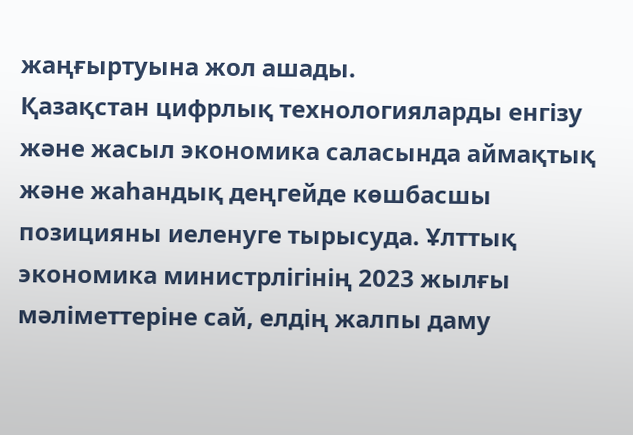жаңғыртуына жол ашады.
Қазақстан цифрлық технологияларды енгізу және жасыл экономика саласында аймақтық және жаһандық деңгейде көшбасшы позицияны иеленуге тырысуда. Ұлттық экономика министрлігінің 2023 жылғы мәліметтеріне сай, елдің жалпы даму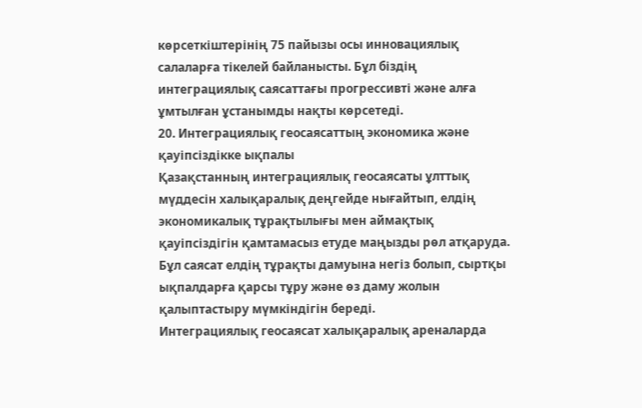көрсеткіштерінің 75 пайызы осы инновациялық салаларға тікелей байланысты. Бұл біздің интеграциялық саясаттағы прогрессивті және алға ұмтылған ұстанымды нақты көрсетеді.
20. Интеграциялық геосаясаттың экономика және қауіпсіздікке ықпалы
Қазақстанның интеграциялық геосаясаты ұлттық мүддесін халықаралық деңгейде нығайтып, елдің экономикалық тұрақтылығы мен аймақтық қауіпсіздігін қамтамасыз етуде маңызды рөл атқаруда. Бұл саясат елдің тұрақты дамуына негіз болып, сыртқы ықпалдарға қарсы тұру және өз даму жолын қалыптастыру мүмкіндігін береді.
Интеграциялық геосаясат халықаралық ареналарда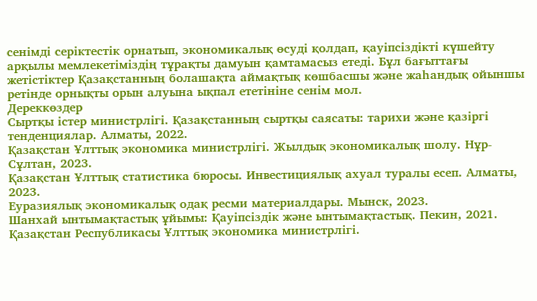сенімді серіктестік орнатып, экономикалық өсуді қолдап, қауіпсіздікті күшейту арқылы мемлекетіміздің тұрақты дамуын қамтамасыз етеді. Бұл бағыттағы жетістіктер Қазақстанның болашақта аймақтық көшбасшы және жаһандық ойыншы ретінде орнықты орын алуына ықпал ететініне сенім мол.
Дереккөздер
Сыртқы істер министрлігі. Қазақстанның сыртқы саясаты: тарихи және қазіргі тенденциялар. Алматы, 2022.
Қазақстан Ұлттық экономика министрлігі. Жылдық экономикалық шолу. Нұр-Сұлтан, 2023.
Қазақстан Ұлттық статистика бюросы. Инвестициялық ахуал туралы есеп. Алматы, 2023.
Еуразиялық экономикалық одақ ресми материалдары. Мынск, 2023.
Шанхай ынтымақтастық ұйымы: Қауіпсіздік және ынтымақтастық. Пекин, 2021.
Қазақстан Республикасы Ұлттық экономика министрлігі.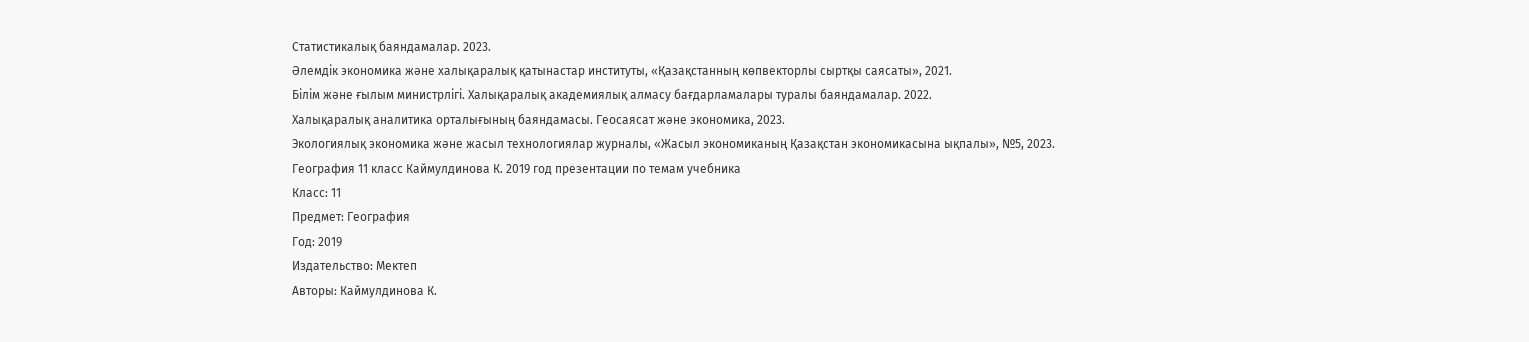Статистикалық баяндамалар. 2023.
Әлемдік экономика және халықаралық қатынастар институты, «Қазақстанның көпвекторлы сыртқы саясаты», 2021.
Білім және ғылым министрлігі. Халықаралық академиялық алмасу бағдарламалары туралы баяндамалар. 2022.
Халықаралық аналитика орталығының баяндамасы. Геосаясат және экономика, 2023.
Экологиялық экономика және жасыл технологиялар журналы, «Жасыл экономиканың Қазақстан экономикасына ықпалы», №5, 2023.
География 11 класс Каймулдинова К. 2019 год презентации по темам учебника
Класс: 11
Предмет: География
Год: 2019
Издательство: Мектеп
Авторы: Каймулдинова К.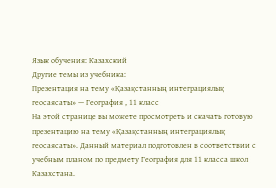Язык обучения: Казахский
Другие темы из учебника:
Презентация на тему «Қазақстанның интеграциялық геосаясаты» — География , 11 класс
На этой странице вы можете просмотреть и скачать готовую презентацию на тему «Қазақстанның интеграциялық геосаясаты». Данный материал подготовлен в соответствии с учебным планом по предмету География для 11 класса школ Казахстана.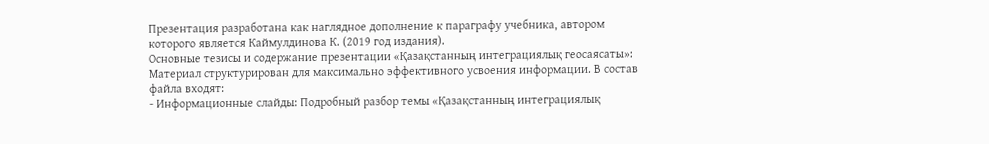Презентация разработана как наглядное дополнение к параграфу учебника, автором которого является Каймулдинова К. (2019 год издания).
Основные тезисы и содержание презентации «Қазақстанның интеграциялық геосаясаты»:
Материал структурирован для максимально эффективного усвоения информации. В состав файла входят:
- Информационные слайды: Подробный разбор темы «Қазақстанның интеграциялық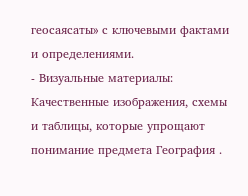геосаясаты» с ключевыми фактами и определениями.
- Визуальные материалы: Качественные изображения, схемы и таблицы, которые упрощают понимание предмета География .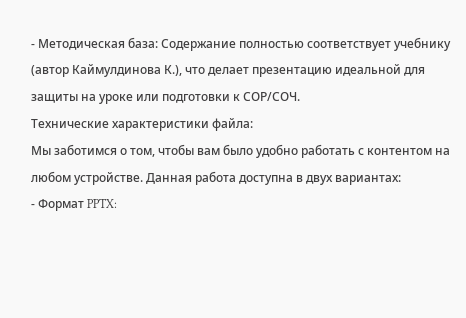- Методическая база: Содержание полностью соответствует учебнику (автор Каймулдинова К.), что делает презентацию идеальной для защиты на уроке или подготовки к СОР/СОЧ.
Технические характеристики файла:
Мы заботимся о том, чтобы вам было удобно работать с контентом на любом устройстве. Данная работа доступна в двух вариантах:
- Формат PPTX: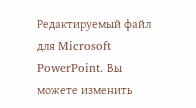Редактируемый файл для Microsoft PowerPoint. Вы можете изменить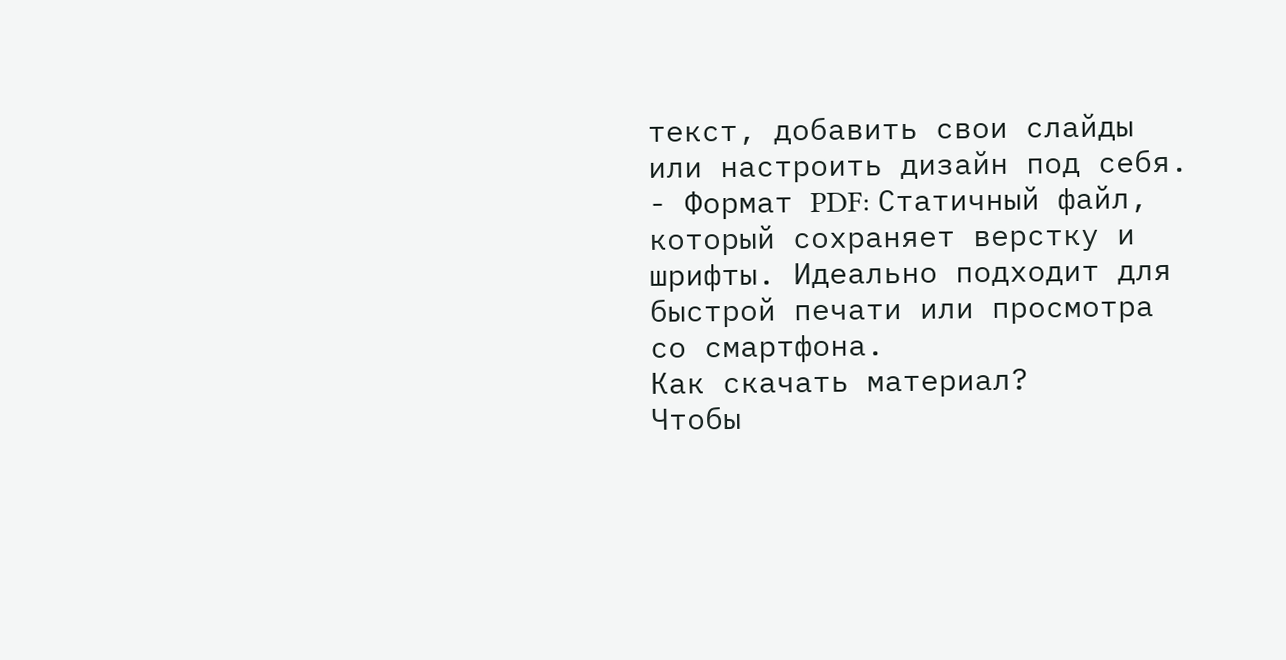текст, добавить свои слайды или настроить дизайн под себя.
- Формат PDF: Статичный файл, который сохраняет верстку и шрифты. Идеально подходит для быстрой печати или просмотра со смартфона.
Как скачать материал?
Чтобы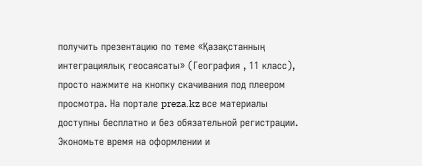получить презентацию по теме «Қазақстанның интеграциялық геосаясаты» (География , 11 класс), просто нажмите на кнопку скачивания под плеером просмотра. На портале preza.kz все материалы доступны бесплатно и без обязательной регистрации. Экономьте время на оформлении и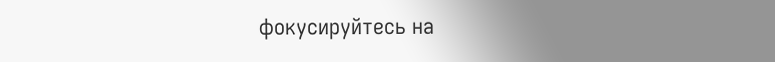фокусируйтесь на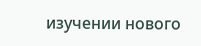изучении нового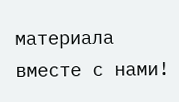материала вместе с нами!